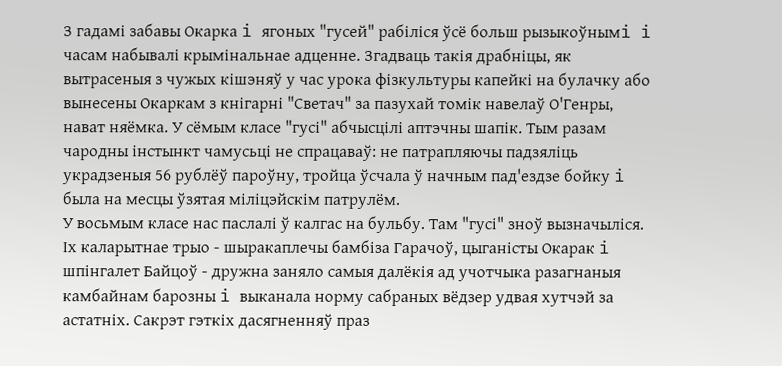З гадамi забавы Окарка i ягоных "гусей" рабiлiся ўсё больш рызыкоўнымi i часам набывалi крымiнальнае адценне. Згадваць такiя драбнiцы, як вытрасеныя з чужых кiшэняў у час урока фiзкультуры капейкi на булачку або вынесены Окаркам з кнiгарнi "Светач" за пазухай томiк навелаў О'Генры, нават няёмка. У сёмым класе "гусi" абчысцiлi аптэчны шапiк. Тым разам чародны iнстынкт чамусьцi не спрацаваў: не патрапляючы падзялiць украдзеныя 56 рублёў пароўну, тройца ўсчала ў начным пад'ездзе бойку i была на месцы ўзятая мiлiцэйскiм патрулём.
У восьмым класе нас паслалi ў калгас на бульбу. Там "гусi" зноў вызначылiся. Iх каларытнае трыо - шыракаплечы бамбiза Гарачоў, цыганiсты Окарак i шпiнгалет Байцоў - дружна заняло самыя далёкiя ад учотчыка разагнаныя камбайнам барозны i выканала норму сабраных вёдзер удвая хутчэй за астатнiх. Сакрэт гэткiх дасягненняў праз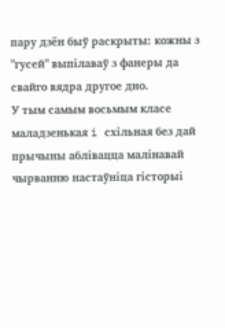пару дзён быў раскрыты: кожны з "гусей" выпiлаваў з фанеры да свайго вядра другое дно.
У тым самым восьмым класе маладзенькая i схiльная без дай прычыны аблiвацца малiнавай чырванню настаўнiца гiсторыi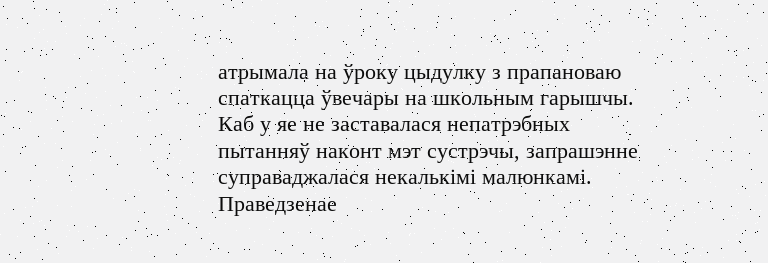атрымала на ўроку цыдулку з прапановаю спаткацца ўвечары на школьным гарышчы. Каб у яе не заставалася непатрэбных пытанняў наконт мэт сустрэчы, запрашэнне суправаджалася некалькiмi малюнкамi. Праведзенае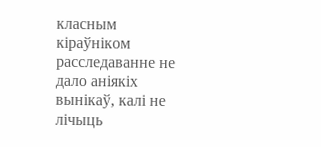класным кiраўнiком расследаванне не дало анiякiх вынiкаў, калi не лiчыць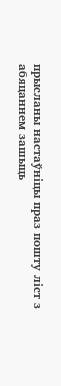прысланы настаўнiцы праз пошту лiст з абяцаннем зашыць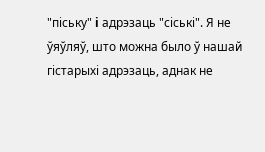"пiську" i адрэзаць "сiськi". Я не ўяўляў, што можна было ў нашай гiстарыхi адрэзаць, аднак не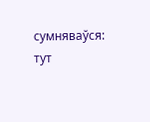сумняваўся: тут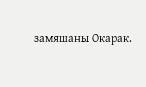замяшаны Окарак.